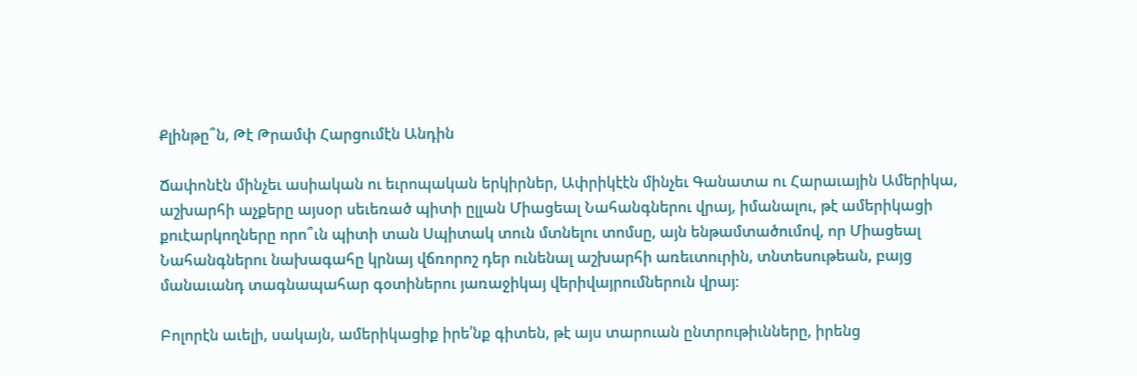Քլինթը՞ն, Թէ Թրամփ Հարցումէն Անդին

Ճափոնէն մինչեւ ասիական ու եւրոպական երկիրներ, Ափրիկէէն մինչեւ Գանատա ու Հարաւային Ամերիկա, աշխարհի աչքերը այսօր սեւեռած պիտի ըլլան Միացեալ Նահանգներու վրայ, իմանալու, թէ ամերիկացի քուէարկողները որո՞ւն պիտի տան Սպիտակ տուն մտնելու տոմսը, այն ենթամտածումով, որ Միացեալ Նահանգներու նախագահը կրնայ վճռորոշ դեր ունենալ աշխարհի առեւտուրին, տնտեսութեան, բայց մանաւանդ տագնապահար գօտիներու յառաջիկայ վերիվայրումներուն վրայ։

Բոլորէն աւելի, սակայն, ամերիկացիք իրե՛նք գիտեն, թէ այս տարուան ընտրութիւնները, իրենց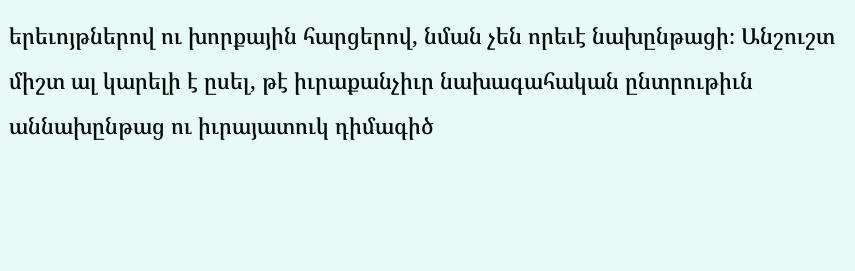երեւոյթներով ու խորքային հարցերով, նման չեն որեւէ նախընթացի։ Անշուշտ միշտ ալ կարելի է ըսել, թէ իւրաքանչիւր նախագահական ընտրութիւն աննախընթաց ու իւրայատուկ դիմագիծ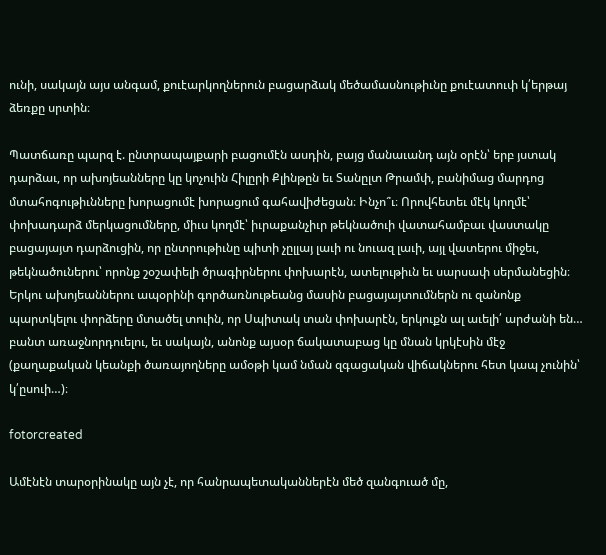ունի, սակայն այս անգամ, քուէարկողներուն բացարձակ մեծամասնութիւնը քուէատուփ կ՛երթայ ձեռքը սրտին։

Պատճառը պարզ է. ընտրապայքարի բացումէն ասդին, բայց մանաւանդ այն օրէն՝ երբ յստակ դարձաւ, որ ախոյեանները կը կոչուին Հիլըրի Քլինթըն եւ Տանըլտ Թրամփ, բանիմաց մարդոց մտահոգութիւնները խորացումէ խորացում գահավիժեցան։ Ինչո՞ւ։ Որովհետեւ մէկ կողմէ՝ փոխադարձ մերկացումները, միւս կողմէ՝ իւրաքանչիւր թեկնածուի վատահամբաւ վաստակը բացայայտ դարձուցին, որ ընտրութիւնը պիտի չըլլայ լաւի ու նուազ լաւի, այլ վատերու միջեւ, թեկնածուներու՝ որոնք շօշափելի ծրագիրներու փոխարէն, ատելութիւն եւ սարսափ սերմանեցին։ Երկու ախոյեաններու ապօրինի գործառնութեանց մասին բացայայտումներն ու զանոնք պարտկելու փորձերը մտածել տուին, որ Սպիտակ տան փոխարէն, երկուքն ալ աւելի՛ արժանի են… բանտ առաջնորդուելու, եւ սակայն, անոնք այսօր ճակատաբաց կը մնան կրկէսին մէջ (քաղաքական կեանքի ծառայողները ամօթի կամ նման զգացական վիճակներու հետ կապ չունին՝ կ՛ըսուի…)։

fotorcreated

Ամէնէն տարօրինակը այն չէ, որ հանրապետականներէն մեծ զանգուած մը,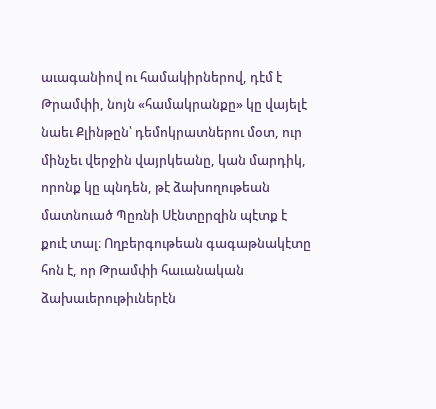աւագանիով ու համակիրներով, դէմ է Թրամփի, նոյն «համակրանքը» կը վայելէ նաեւ Քլինթըն՝ դեմոկրատներու մօտ, ուր մինչեւ վերջին վայրկեանը, կան մարդիկ, որոնք կը պնդեն, թէ ձախողութեան մատնուած Պըռնի Սէնտըրզին պէտք է քուէ տալ։ Ողբերգութեան գագաթնակէտը հոն է, որ Թրամփի հաւանական ձախաւերութիւներէն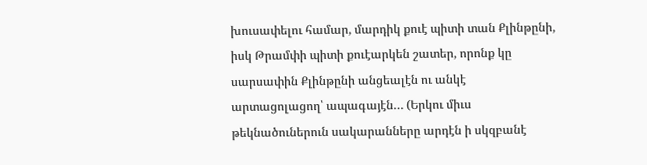խուսափելու համար, մարդիկ քուէ պիտի տան Քլինթընի, իսկ Թրամփի պիտի քուէարկեն շատեր, որոնք կը սարսափին Քլինթընի անցեալէն ու անկէ արտացոլացող՝ ապագայէն… (Երկու միւս թեկնածուներուն սակարանները արդէն ի սկզբանէ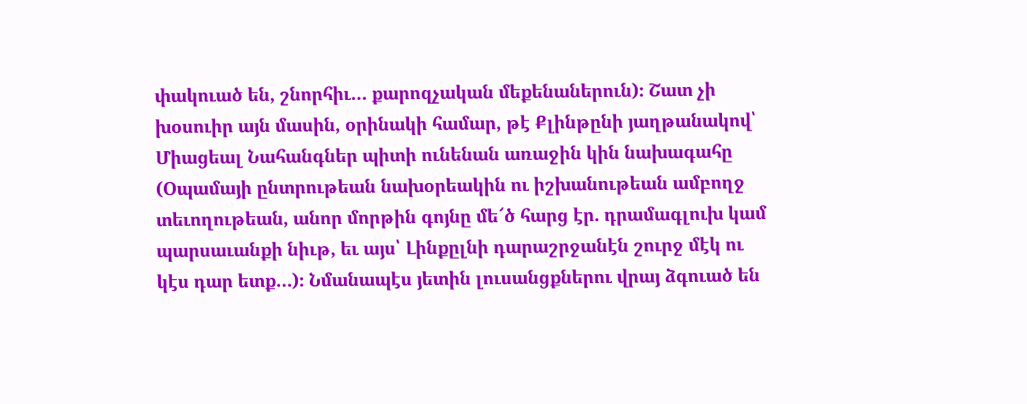փակուած են, շնորհիւ… քարոզչական մեքենաներուն)։ Շատ չի խօսուիր այն մասին, օրինակի համար, թէ Քլինթընի յաղթանակով՝ Միացեալ Նահանգներ պիտի ունենան առաջին կին նախագահը (Օպամայի ընտրութեան նախօրեակին ու իշխանութեան ամբողջ տեւողութեան, անոր մորթին գոյնը մե՜ծ հարց էր. դրամագլուխ կամ պարսաւանքի նիւթ, եւ այս՝ Լինքըլնի դարաշրջանէն շուրջ մէկ ու կէս դար ետք…)։ Նմանապէս յետին լուսանցքներու վրայ ձգուած են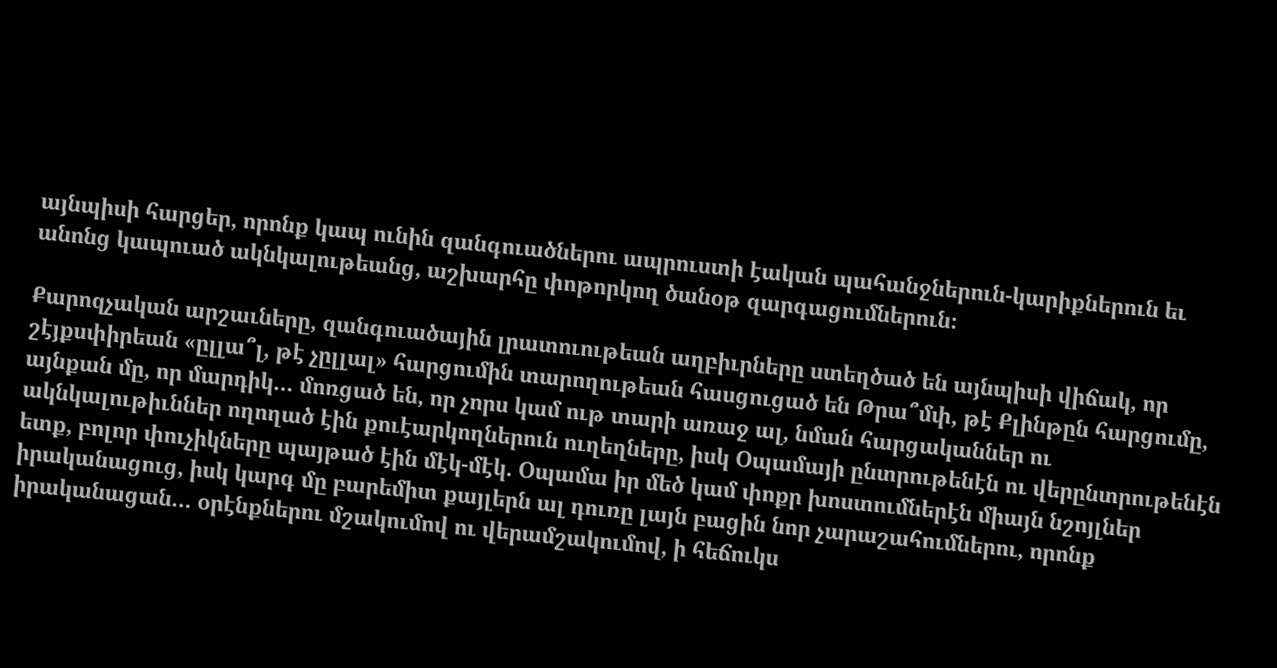այնպիսի հարցեր, որոնք կապ ունին զանգուածներու ապրուստի էական պահանջներուն-կարիքներուն եւ անոնց կապուած ակնկալութեանց, աշխարհը փոթորկող ծանօթ զարգացումներուն։

Քարոզչական արշաւները, զանգուածային լրատուութեան աղբիւրները ստեղծած են այնպիսի վիճակ, որ շէյքսփիրեան «ըլլա՞լ, թէ չըլլալ» հարցումին տարողութեան հասցուցած են Թրա՞մփ, թէ Քլինթըն հարցումը, այնքան մը, որ մարդիկ… մոռցած են, որ չորս կամ ութ տարի առաջ ալ, նման հարցականներ ու ակնկալութիւններ ողողած էին քուէարկողներուն ուղեղները, իսկ Օպամայի ընտրութենէն ու վերընտրութենէն ետք, բոլոր փուչիկները պայթած էին մէկ-մէկ. Օպամա իր մեծ կամ փոքր խոստումներէն միայն նշոյլներ իրականացուց, իսկ կարգ մը բարեմիտ քայլերն ալ դուռը լայն բացին նոր չարաշահումներու, որոնք իրականացան… օրէնքներու մշակումով ու վերամշակումով, ի հեճուկս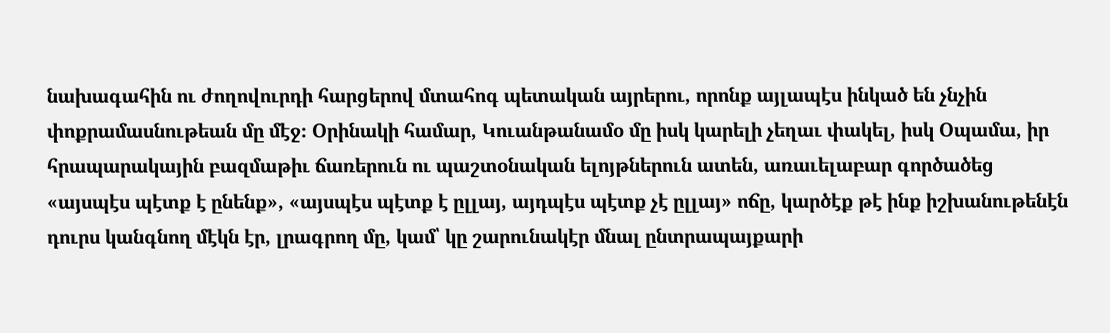նախագահին ու ժողովուրդի հարցերով մտահոգ պետական այրերու, որոնք այլապէս ինկած են չնչին փոքրամասնութեան մը մէջ։ Օրինակի համար, Կուանթանամօ մը իսկ կարելի չեղաւ փակել, իսկ Օպամա, իր հրապարակային բազմաթիւ ճառերուն ու պաշտօնական ելոյթներուն ատեն, առաւելաբար գործածեց «այսպէս պէտք է ընենք», «այսպէս պէտք է ըլլայ, այդպէս պէտք չէ ըլլայ» ոճը, կարծէք թէ ինք իշխանութենէն դուրս կանգնող մէկն էր, լրագրող մը, կամ՝ կը շարունակէր մնալ ընտրապայքարի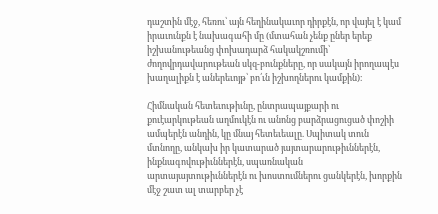դաշտին մէջ, հեռու՝ այն հեղինակաւոր դիրքէն, որ վայել է կամ իրաւունքն է նախագահի մը (մտահան չենք ըներ երեք իշխանութեանց փոխադարձ հակակշռումի՝ ժողովրդավարութեան սկզ-բունքները, որ սակայն իրողապէս խաղալիքն է աներեւոյթ՝ բո՛ւն իշխողներու կամքին)։

Հիմնական հետեւութիւնը, ընտրապայքարի ու քուէարկութեան աղմուկէն ու անոնց բարձրացուցած փոշիի ամպերէն անդին, կը մնայ հետեւեալը. Սպիտակ տուն մտնողը, անկախ իր կատարած յայտարարութիւններէն, ինքնագովութիւններէն, սպառնական արտայայտութիւններէն ու խոստումներու ցանկերէն, խորքին մէջ շատ ալ տարբեր չէ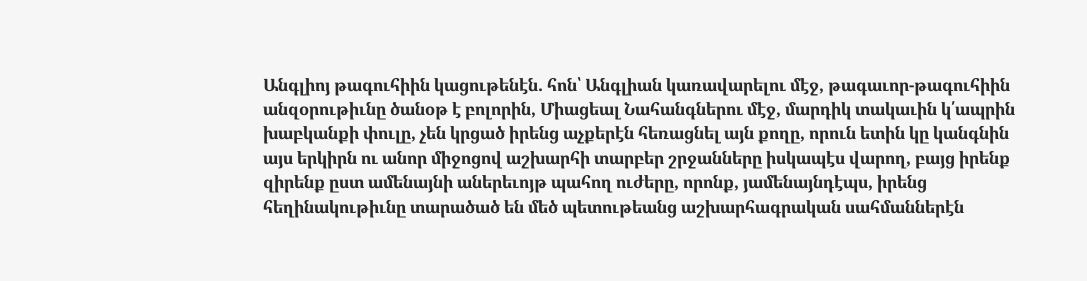Անգլիոյ թագուհիին կացութենէն. հոն՝ Անգլիան կառավարելու մէջ, թագաւոր-թագուհիին անզօրութիւնը ծանօթ է բոլորին, Միացեալ Նահանգներու մէջ, մարդիկ տակաւին կ՛ապրին խաբկանքի փուլը, չեն կրցած իրենց աչքերէն հեռացնել այն քողը, որուն ետին կը կանգնին այս երկիրն ու անոր միջոցով աշխարհի տարբեր շրջանները իսկապէս վարող, բայց իրենք զիրենք ըստ ամենայնի աներեւոյթ պահող ուժերը, որոնք, յամենայնդէպս, իրենց հեղինակութիւնը տարածած են մեծ պետութեանց աշխարհագրական սահմաններէն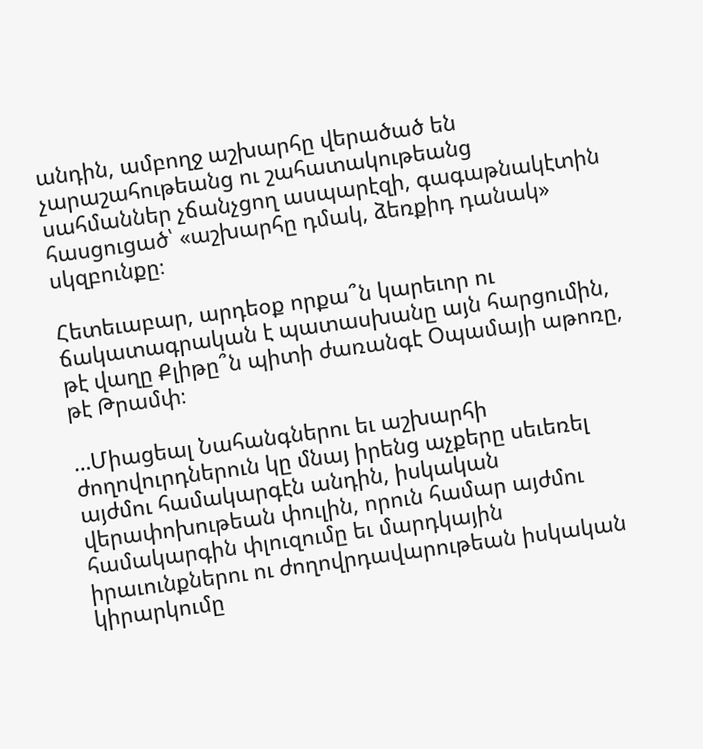անդին, ամբողջ աշխարհը վերածած են չարաշահութեանց ու շահատակութեանց սահմաններ չճանչցող ասպարէզի, գագաթնակէտին հասցուցած՝ «աշխարհը դմակ, ձեռքիդ դանակ» սկզբունքը։

Հետեւաբար, արդեօք որքա՞ն կարեւոր ու ճակատագրական է պատասխանը այն հարցումին, թէ վաղը Քլիթը՞ն պիտի ժառանգէ Օպամայի աթոռը, թէ Թրամփ։

…Միացեալ Նահանգներու եւ աշխարհի ժողովուրդներուն կը մնայ իրենց աչքերը սեւեռել այժմու համակարգէն անդին, իսկական վերափոխութեան փուլին, որուն համար այժմու համակարգին փլուզումը եւ մարդկային իրաւունքներու ու ժողովրդավարութեան իսկական կիրարկումը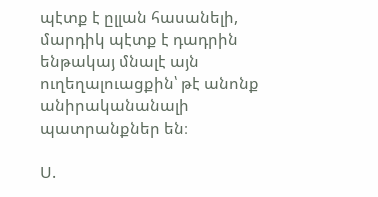պէտք է ըլլան հասանելի, մարդիկ պէտք է դադրին ենթակայ մնալէ այն ուղեղալուացքին՝ թէ անոնք անիրականանալի պատրանքներ են։

Ս.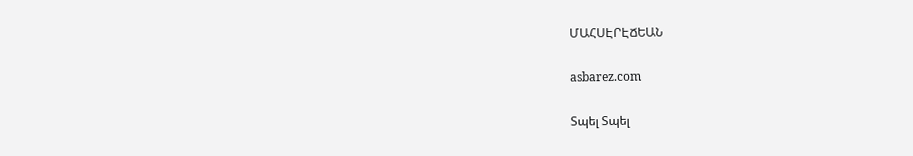ՄԱՀՍԷՐԷՃԵԱՆ

asbarez.com

Տպել Տպել